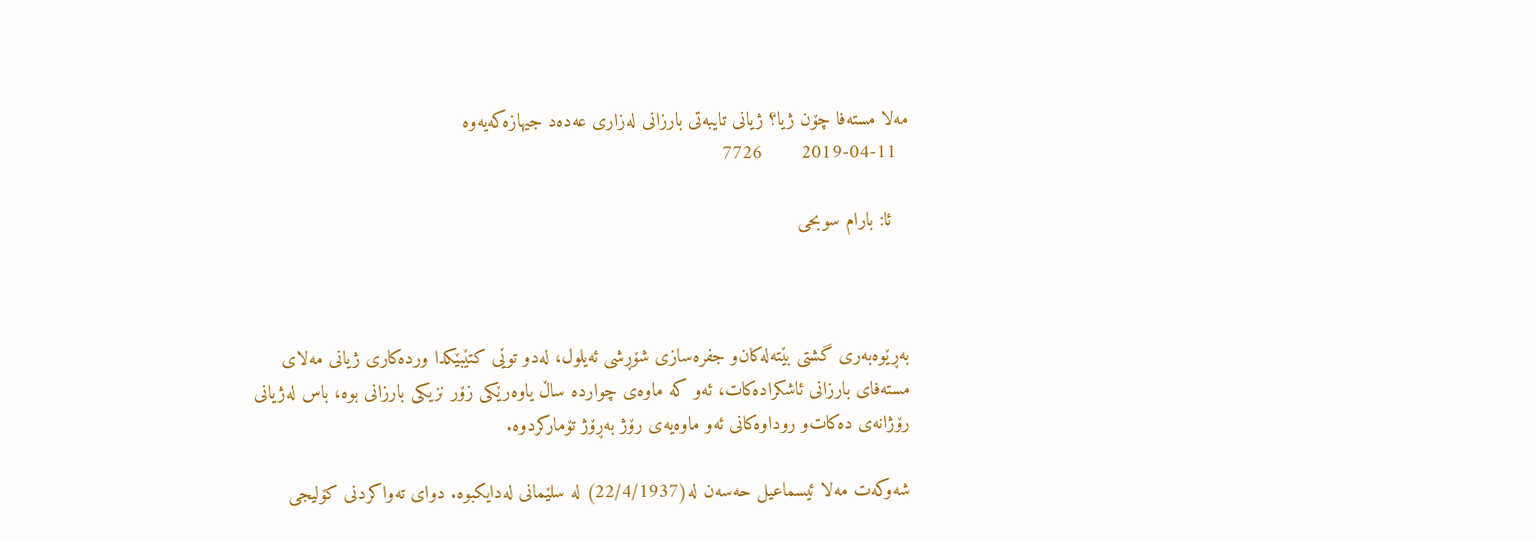مەلا مستەفا چۆن ژیا؟ ژیانی‌ تایبه‌تی‌ بارزانی‌ له‌زاری‌ عه‌ده‌د جیهازه‌كه‌یه‌وه‌
  2019-04-11       7726

   ئا: بارام سوبحی‌



به‌ڕێوه‌به‌ری‌ گشتی‌ بێته‌له‌كان‌و جفره‌سازی‌ شۆڕشی‌ ئه‌یلول، له‌دو توێی‌ كتێبێكدا ورده‌كاری‌ ژیانی‌ مه‌لای‌ مسته‌فای‌ بارزانی‌ ئاشكراده‌كات، ئه‌و كه‌ ماوه‌ی‌ چوارده‌ ساڵ یاوه‌رێكی‌ زۆر نزیكی‌ بارزانی‌ بوه‌، باس له‌ژیانی‌ رۆژانه‌ی‌ ده‌كات‌و روداوه‌كانی‌ ئه‌و ماوه‌یه‌ی‌ رۆژ به‌ڕۆژ تۆماركردوه‌.

شه‌وكه‌ت مه‌لا ئیسماعیل حه‌سه‌ن له‌(22/4/1937) له‌ سلێمانی‌ له‌دایكبوه‌. دوای‌ ته‌واكردنی‌ كۆلیجی‌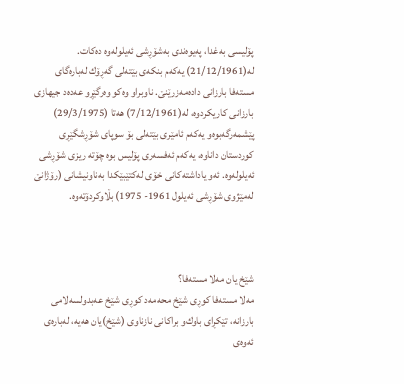پۆلیسی‌ به‌غدا، په‌یوه‌ندی‌ به‌شۆڕشی‌ ئه‌یلوله‌وه‌ ده‌كات. له‌(21/12/1961) یه‌كه‌م بنكه‌ی‌ بێته‌لی‌ گه‌ڕۆك له‌باره‌گای‌ مسته‌فا بارزانی‌ داده‌مه‌زرێنێ‌. ناوبراو وه‌كو وه‌رگێڕو عه‌ده‌د جیهازی‌ بارزانی‌ كاریكردوه‌، له‌(7/12/1961) هه‌تا (29/3/1975) پێشمه‌رگه‌بوه‌و یه‌كه‌م ئامێری‌ بێته‌لی‌ بۆ سوپای‌ شۆڕشگێڕی‌ كوردستان داناوه‌، یه‌كه‌م ئه‌فسه‌ری‌ پۆلیس بوه‌ چۆته‌ ریزی‌ شۆڕشی‌ ئه‌یلوله‌وه‌. ئه‌و یاداشته‌كانی‌ خۆی‌ له‌كتێبێكدا به‌ناونیشانی‌ (رۆژانێ‌ له‌مێژوی‌ شۆڕشی‌ ئه‌یلول 1961- 1975) بڵاوكردۆته‌وه‌.



شێخ یان مه‌لا مسته‌فا؟
مه‌لا مسته‌فا كوڕی‌ شێخ محه‌مه‌د كوڕی‌ شێخ عه‌بدولسه‌لامی‌ بارزانه‌، تێكڕای‌ باوك‌و براكانی‌ نازناوی‌ (شێخ)یان هه‌یه‌، له‌باره‌ی‌ ئه‌وه‌ی‌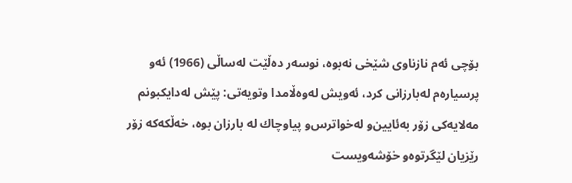بۆچی‌ ئه‌م نازناوی‌ شێخی‌ نه‌بوه‌، نوسه‌ر ده‌ڵێت له‌ساڵی‌ (1966) ئه‌و پرسیاره‌م له‌بارزانی‌ كرد، ئه‌ویش له‌وه‌ڵامدا وتویه‌تی‌: پێش له‌دایكبونم مه‌لایه‌كی‌ زۆر به‌ئایین‌و له‌خواترس‌و پیاوچاك له‌ بارزان بوه‌، خه‌ڵكه‌كه‌ زۆر رێزیان لێگرتوه‌و خۆشه‌ویست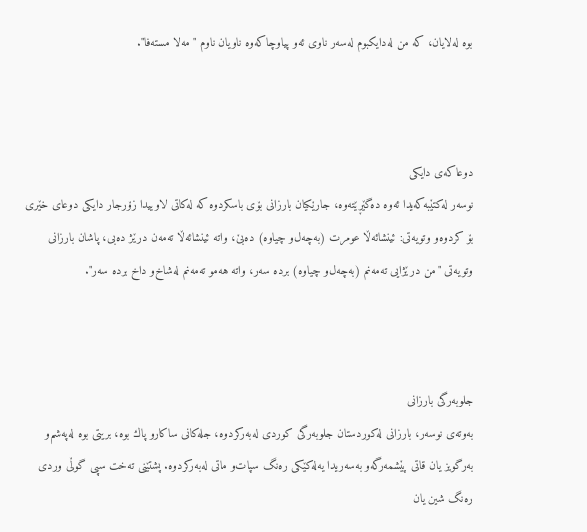بوه‌ له‌لایان، كه‌ من له‌دایكبوم له‌سه‌ر ناوی‌ ئه‌و پیاوچاكه‌وه‌ ناویان ناوم "مه‌لا مسته‌فا".



دوعاكه‌ی‌ دایكی‌
نوسه‌ر له‌كتێبه‌كه‌یدا ئه‌وه‌ ده‌گێڕێته‌وه‌، جارێكیان بارزانی‌ بۆی‌ باسكردوه‌ كه‌ له‌كاتی‌ لاوییدا زۆرجار دایكی‌ دوعای‌ خێری‌ بۆ كردوه‌‌و وتویه‌تی‌: ئینشائه‌ڵا عومرت (به‌چه‌ل‌و چیاوه‌) ده‌بێ‌، واته‌ ئینشائه‌ڵا ته‌مه‌ن درێژ ده‌بی‌، پاشان بارزانی‌ وتویه‌تی‌ "من درێژایی‌ ته‌مه‌نم (به‌چه‌ل‌و چیاوه‌) برده‌ سه‌ر، واته‌ هه‌مو ته‌مه‌نم له‌شاخ‌و داخ برده‌ سه‌ر".



جلوبه‌رگی‌ بارزانی‌
به‌وته‌ی‌ نوسه‌ر، بارزانی‌ له‌كوردستان جلوبه‌رگی‌ كوردی‌ له‌به‌ركردوه‌، جله‌كانی‌ ساكارو پاك بوه‌، بریتی‌ بوه‌ له‌په‌شم‌و به‌رگویز یان قاتی‌ پێشمه‌رگه‌‌و به‌سه‌ریدا یه‌له‌كێكی‌ ره‌نگ سپات‌و ماتی‌ له‌به‌ركردوه‌. پشتێنی‌ ته‌خت سپی‌ گوڵی‌ وردی‌ ره‌نگ شین یان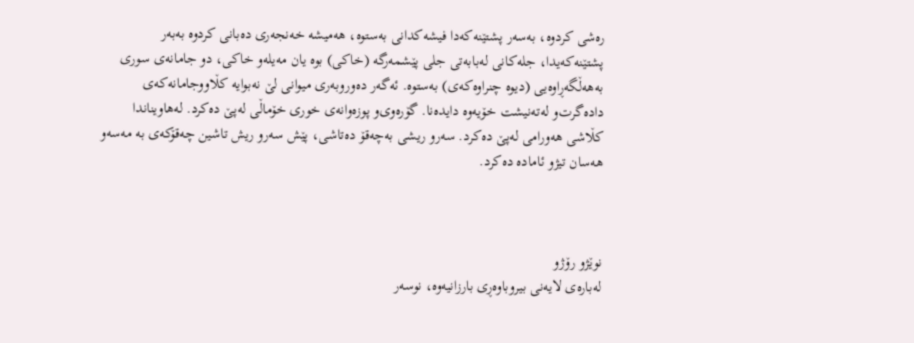ره‌شی‌ كردوه‌، به‌سه‌ر پشتێنه‌كه‌دا فیشه‌كدانی‌ به‌ستوه‌، هه‌میشه‌ خه‌نجه‌ری‌ ده‌بانی‌ كردوه‌ به‌به‌ر پشتێنه‌كه‌یدا، جله‌كانی‌ له‌بابه‌تی‌ جلی‌ پێشمه‌رگه‌ (خاكی‌) بوه‌ یان مه‌یله‌و خاكی‌، دو جامانه‌ی‌ سوری‌ به‌هه‌ڵگه‌ڕاوه‌یی‌ (دیوه‌ چنراوه‌كه‌ی‌) به‌ستوه‌. ئه‌گه‌ر ده‌وروبه‌ری‌ میوانی‌ لێ‌ نه‌بوایه‌ كڵاووجامانه‌كه‌ی‌ داده‌گرت‌و له‌ته‌نیشت خۆیه‌وه‌ دایده‌نا. گۆره‌وی‌‌و پوزه‌وانه‌ی‌ خوری‌ خۆماڵی‌ له‌پێ ده‌كرد. له‌هاویناندا كڵاشی‌ هه‌ورامی‌ له‌پێ ده‌كرد. سه‌رو ریشی‌ به‌چه‌قۆ ده‌تاشی‌، پێش سه‌رو ریش تاشین چه‌قۆكه‌ی‌ به‌ مه‌سه‌و هه‌سان تیژو ئاماده‌ ده‌كرد.



نوێژو رۆژو
له‌باره‌ی‌ لایه‌نی‌ بیروباوه‌ڕی‌ بارزانیه‌وه‌، نوسه‌ر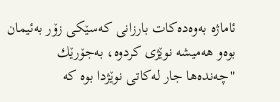ئاماژه‌ به‌وه‌ده‌كات بارزانی‌ كه‌سێكی‌ زۆر به‌ئیمان بوه‌و هه‌میشه‌ نوێژی‌ كردوه‌، به‌جۆرێك "چه‌نده‌ها جار له‌كاتی‌ نوێژدا بوه‌ كه‌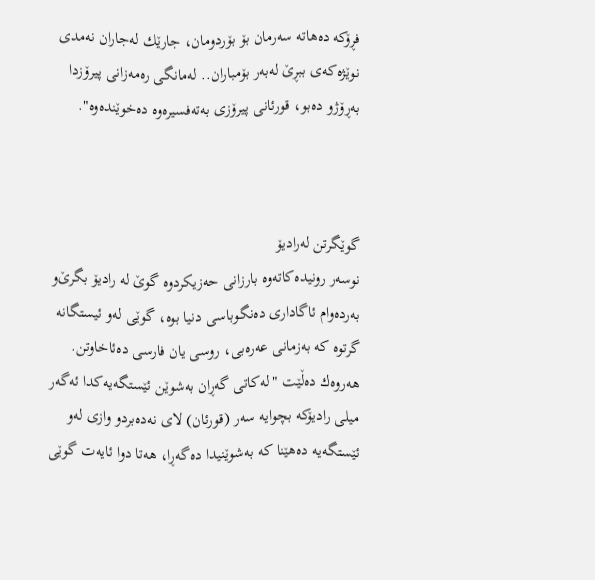فڕۆكه‌ ده‌هاته‌ سه‌رمان بۆ بۆردومان، جارێك له‌جاران نه‌مدی‌ نوێژه‌كه‌ی‌ ببڕێ له‌به‌ر بۆمباران.. له‌مانگی‌ ره‌مه‌زانی‌ پیرۆزدا به‌ڕۆژو ده‌بو، قورئانی‌ پیرۆزی‌ به‌ته‌فسیره‌وه‌ ده‌خوێنده‌وه‌".



گوێگرتن له‌رادیۆ
نوسه‌ر رونیده‌كاته‌وه‌ بارزانی‌ حه‌زیكردوه‌ گوێ‌ له‌ رادیۆ بگرێ‌‌و به‌رده‌وام ئاگاداری‌ ده‌نگوباسی‌ دنیا بوه‌، گوێی‌ له‌و ئیستگانه‌ گرتوه‌ كه‌ به‌زمانی‌ عه‌ره‌بی‌، روسی‌ یان فارسی‌ ده‌ئاخاوتن. هه‌روه‌ك ده‌ڵێت "له‌كاتی‌ گه‌ڕان به‌شوێن ئێستگه‌یه‌كدا ئه‌گه‌ر میلی‌ رادیۆكه‌ بچوایه‌ سه‌ر (قورئان) لای‌ نه‌ده‌برد‌و وازی‌ له‌و ئێستگه‌یه‌ ده‌هێنا كه‌ به‌شوێنیدا ده‌گه‌ڕا، هه‌تا دوا ئایه‌ت گوێی‌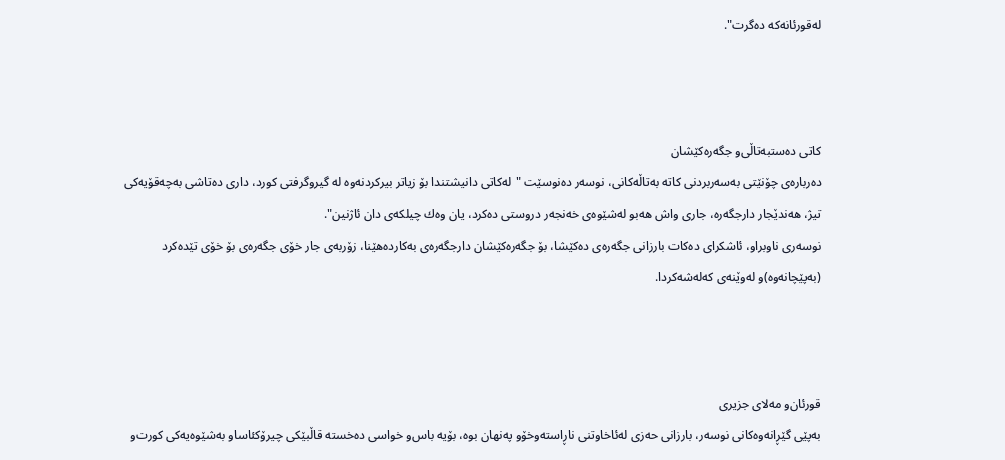له‌قورئانه‌كه‌ ده‌گرت".



كاتی‌ ده‌ستبه‌تاڵی‌‌و جگه‌ره‌كێشان
ده‌رباره‌ی‌ چۆنێتی‌ به‌سه‌ربردنی‌ كاته‌ به‌تاڵه‌كانی‌، نوسه‌ر ده‌نوسێت "له‌كاتی‌ دانیشتندا بۆ زیاتر بیركردنه‌وه‌ له‌ گیروگرفتی‌ كورد، داری‌ ده‌تاشی‌ به‌چه‌قۆیه‌كی‌ تیژ، هه‌ندێجار دارجگه‌ره‌، جاری‌ واش هه‌بو له‌شێوه‌ی‌ خه‌نجه‌ر دروستی‌ ده‌كرد، یان وه‌ك چیلكه‌ی‌ دان ئاژنین".
نوسه‌ری‌ ناوبراو، ئاشكرای‌ ده‌كات بارزانی‌ جگه‌ره‌ی‌ ده‌كێشا، بۆ جگه‌ره‌كێشان دارجگه‌ره‌ی‌ به‌كارده‌هێنا، زۆربه‌ی‌ جار خۆی‌ جگه‌ره‌ی‌ بۆ خۆی‌ تێده‌كرد (به‌پێچانه‌وه‌)و له‌وێنه‌ی‌ كه‌له‌شه‌كردا.



قورئان‌و مه‌لای‌ جزیری‌
به‌پێی‌ گێڕانه‌وه‌كانی‌ نوسه‌ر، بارزانی‌ حه‌زی‌ له‌ئاخاوتنی‌ ناڕاسته‌وخۆو په‌نهان بوه‌، بۆیه‌ باس‌و خواسی‌ ده‌خسته‌ قاڵبێكی‌ چیرۆكئاسا‌و به‌شێوه‌یه‌كی‌ كورت‌و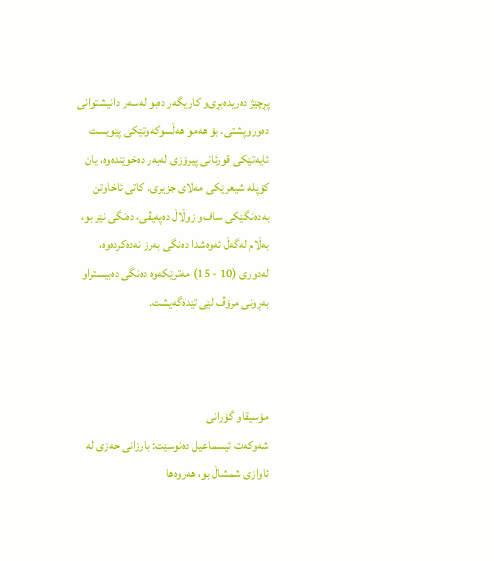پڕچێژ ده‌ریده‌بڕی‌‌و كاریگه‌ر ده‌بو له‌سه‌ر دانیشتوانی‌ ده‌وروپشتی‌. بۆ هه‌مو هه‌ڵسوكه‌وتێكی‌ پێویست ئایه‌تێكی‌ قورئانی‌ پیرۆزی‌ له‌به‌ر ده‌خوێنده‌وه‌، یان كۆپله‌ شیعرێكی‌ مه‌لای‌ جزیری‌. كاتی‌ ئاخاوتن به‌ده‌نگێكی‌ ساف‌و زوڵاڵ ده‌په‌یڤی‌، ده‌نگی‌ نێر بو، به‌ڵام له‌گه‌ڵ ئه‌وه‌شدا ده‌نگی‌ به‌رز نه‌ده‌كرده‌وه‌، له‌دوری‌ (10 - 15) مه‌ترێكه‌وه‌ ده‌نگی‌ ده‌بیستراو به‌ڕونی‌ مرۆڤ لێی‌ تێده‌گه‌یشت.



مۆسیقاو گۆرانی‌
شه‌وكه‌ت ئیسماعیل ده‌نوسێت: بارزانی‌ حه‌زی‌ له‌ ئاوازی‌ شمشاڵ بو، هه‌روه‌ها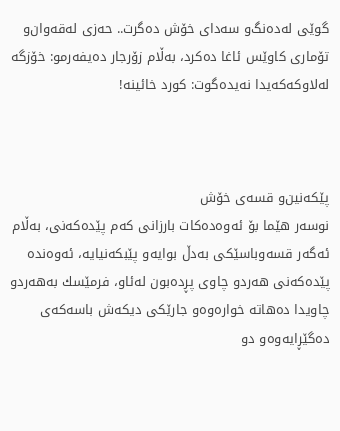گوێی‌ له‌ده‌نگ‌و سه‌دای‌ خۆش ده‌گرت.. حه‌زی‌ له‌قه‌وان‌و تۆماری‌ كاوێس ئاغا ده‌كرد، به‌ڵام زۆرجار ده‌یفه‌رمو: خۆزگه‌ له‌لاوكه‌كه‌یدا نه‌یده‌گوت: كورد خائینه‌!



پێكه‌نین‌و قسه‌ی‌ خۆش
نوسه‌ر هێما بۆ ئه‌وه‌ده‌كات بارزانی‌ كه‌م پێده‌كه‌نی‌، به‌ڵام ئه‌گه‌ر قسه‌وباسێكی‌ به‌دڵ بوایه‌و پێبكه‌نیایه‌، ئه‌وه‌نده‌ پێده‌كه‌نی‌ هه‌ردو چاوی‌ پڕده‌بون له‌ئاو، فرمێسك به‌هه‌ردو چاویدا ده‌هاته‌ خواره‌وه‌و جارێكی‌ دیكه‌ش باسه‌كه‌ی‌ ده‌گێڕایه‌وه‌و دو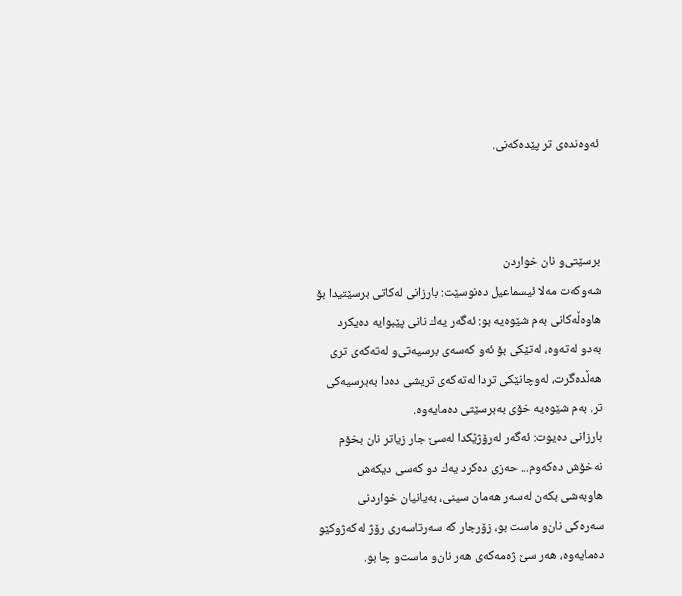ئه‌وه‌نده‌ی‌ تر پێده‌كه‌نی‌.



برسێتی‌‌و نان خواردن
شه‌وكه‌ت مه‌لا ئیسماعیل ده‌نوسێت: بارزانی‌ له‌كاتی‌ برسێتیدا بۆ هاوه‌ڵه‌كانی‌ به‌م شێوه‌یه‌ بو: ئه‌گه‌ر یه‌ك نانی‌ پێبوایه‌ ده‌یكرد به‌دو له‌ته‌وه‌، له‌تێكی‌ بۆ ئه‌و كه‌سه‌ی‌ برسیه‌تی‌‌و له‌ته‌كه‌ی‌ تری‌ هه‌ڵده‌گرت، له‌وچانێكی‌ تردا له‌ته‌كه‌ی‌ تریشی‌ ده‌دا به‌برسیه‌كی‌ تر. به‌م شێوه‌یه‌ خۆی‌ به‌برسێتی‌ ده‌مایه‌وه‌.
بارزانی‌ ده‌یوت: ئه‌گه‌ر له‌رۆژێكدا له‌سێ‌ جار زیاتر نان بخۆم نه‌خۆش ده‌كه‌وم... حه‌زی‌ ده‌كرد یه‌ك دو كه‌سی‌ دیكه‌ش هاوبه‌شی‌ بكه‌ن له‌سه‌ر هه‌مان سینی‌، به‌یانیان خواردنی‌ سه‌ره‌كی‌ نان‌و ماست بو، زۆرجار كه‌ سه‌رتاسه‌ری‌ رۆژ له‌كه‌ژوكێو ده‌مایه‌وه‌، هه‌ر سێ‌ ژه‌مه‌كه‌ی‌ هه‌ر نان‌و ماست‌و چا بو.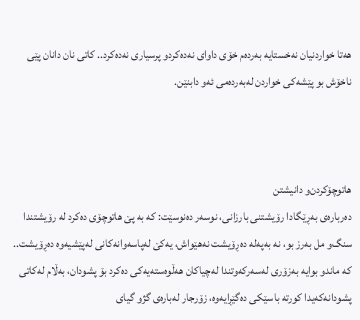هه‌تا خواردنیان نه‌خستایه‌ به‌رده‌م خۆی‌ داوای‌ نه‌ده‌كردو پرسیاری‌ نه‌ده‌كرد.. كاتی‌ نان دانان پێی‌ ناخۆش بو پێشه‌كی‌ خواردن له‌به‌رده‌می‌ ئه‌و دابنێن.



هاتوچۆكردن‌و دانیشتن
ده‌رباره‌ی‌ به‌ڕێگادا رۆیشتنی‌ بارزانی‌، نوسه‌ر ده‌نوسێت: كه‌ به‌ پێ‌ هاتوچۆی‌ ده‌كرد له‌ رۆیشتندا سنگ‌و مل به‌رز بو، نه‌ به‌په‌له‌ ده‌ڕۆیشت نه‌هێواش، یه‌كێ‌ له‌پاسه‌وانه‌كانی‌ له‌پێشیه‌وه‌ ده‌ڕۆیشت.. كه‌ ماندو بوایه‌ به‌زۆری‌ له‌سه‌ركه‌وتندا له‌چیاكان هه‌ڵوه‌سته‌یه‌كی‌ ده‌كرد بۆ پشودان، به‌ڵام له‌كاتی‌ پشودانه‌كه‌یدا كورته‌ باسێكی‌ ده‌گێڕایه‌وه‌، زۆرجار له‌باره‌ی‌ گژو گیای‌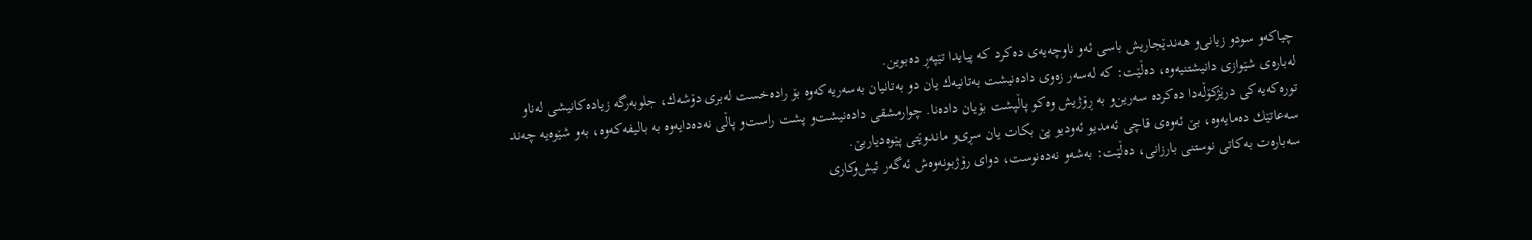چیاكه‌و سودو زیانی‌‌و هه‌ندێجاریش باسی‌ ئه‌و ناوچه‌یه‌ی‌ ده‌كرد كه‌ پیایدا تێپه‌ڕ ده‌بوین.
له‌باره‌ی‌ شێوازی‌ دانیشتنیه‌وه‌، ده‌ڵێت: كه‌ له‌سه‌ر زه‌وی‌ داده‌نیشت به‌تانیه‌ك یان دو به‌تانیان به‌سه‌ریه‌كه‌وه‌ بۆ راده‌خست له‌بری‌ دۆشه‌ك، جلوبه‌رگه‌ زیاده‌كانیشی‌ له‌ناو توره‌كه‌یه‌كی‌ درێژكۆڵه‌دا ده‌كرده‌ سه‌رین‌و به‌ ڕۆژیش وه‌كو پاڵپشت بۆیان داده‌نا. چوارمشقی‌ داده‌نیشت‌و پشت راست‌و پاڵی‌ نه‌ده‌دایه‌وه‌ به‌ بالیفه‌كه‌وه‌، به‌و شێوه‌یه‌ چه‌ند سه‌عاتێك ده‌مایه‌وه‌، بێ‌ ئه‌وه‌ی‌ قاچی‌ ئه‌مدیو ئه‌ودیو پێ‌ بكات یان سڕی‌‌و ماندوێتی‌ پێوه‌دیاربێ‌.
سه‌باره‌ت به‌كاتی‌ نوستنی‌ بارزانی‌، ده‌ڵێت: به‌شه‌و نه‌ده‌نوست، دوای‌ رۆژبونه‌وه‌ش ئه‌گه‌ر ئیش‌وكاری‌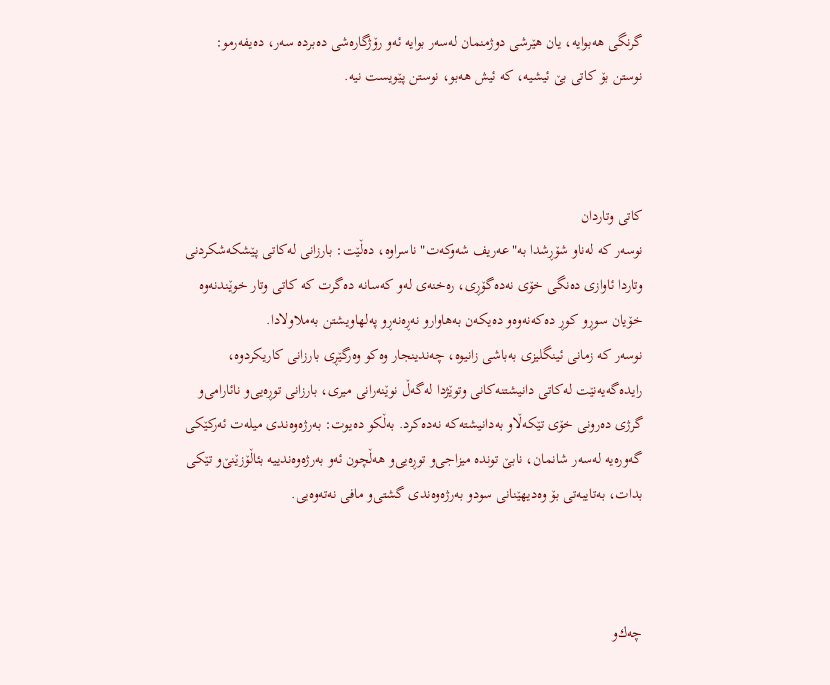گرنگی هه‌بوایه‌، یان هێرشی‌ دوژمنمان له‌سه‌ر بوایه‌ ئه‌و رۆژگاره‌شی‌ ده‌برده‌ سه‌ر، ده‌یفه‌رمو: نوستن بۆ كاتی‌ بێ‌ ئیشیه‌، كه‌ ئیش هه‌بو، نوستن پێویست نیه‌.



كاتی‌ وتاردان
نوسه‌ر كه‌ له‌ناو شۆڕشدا به‌"عه‌ریف شه‌وكه‌ت" ناسراوه‌، ده‌ڵێت: بارزانی‌ له‌كاتی‌ پێشكه‌شكردنی‌ وتاردا ئاوازی‌ ده‌نگی‌ خۆی‌ نه‌ده‌گۆڕی‌، ره‌خنه‌ی‌ له‌و كه‌سانه‌ ده‌گرت كه‌ كاتی‌ وتار خوێندنه‌وه‌ خۆیان سوڕو كوڕ ده‌كه‌نه‌وه‌و ده‌یكه‌ن به‌هاوارو نه‌ڕه‌نه‌ڕو په‌لهاویشتن به‌ملاولادا.
نوسه‌ر كه‌ زمانی‌ ئینگلیزی‌ به‌باشی‌ زانیوه‌، چه‌ندینجار وه‌كو وه‌رگێڕی‌ بارزانی‌ كاریكردوه‌، رایده‌گه‌یه‌نێت له‌كاتی‌ دانیشتنه‌كانی‌ وتوێژدا له‌گه‌ڵ نوێنه‌رانی‌ میری‌، بارزانی‌ توڕه‌یی‌‌و نائارامی‌‌و گرژی‌ ده‌رونی‌ خۆی‌ تێكه‌ڵاو به‌دانیشته‌كه‌ نه‌ده‌كرد. به‌ڵكو ده‌یوت: به‌رژه‌وه‌ندی‌ میله‌ت ئه‌ركێكی‌ گه‌وره‌یه‌ له‌سه‌ر شانمان، نابێ‌ تونده‌ میزاجی‌‌و توڕه‌یی‌‌و هه‌ڵچون ئه‌و به‌رژه‌وه‌ندییه‌ بئاڵۆزێنێ‌‌و تێكی‌ بدات، به‌تایبه‌تی‌ بۆ وه‌دیهێنانی‌ سودو به‌رژه‌وه‌ندی‌ گشتی‌‌و مافی‌ نه‌ته‌وه‌یی‌.



چه‌ك‌و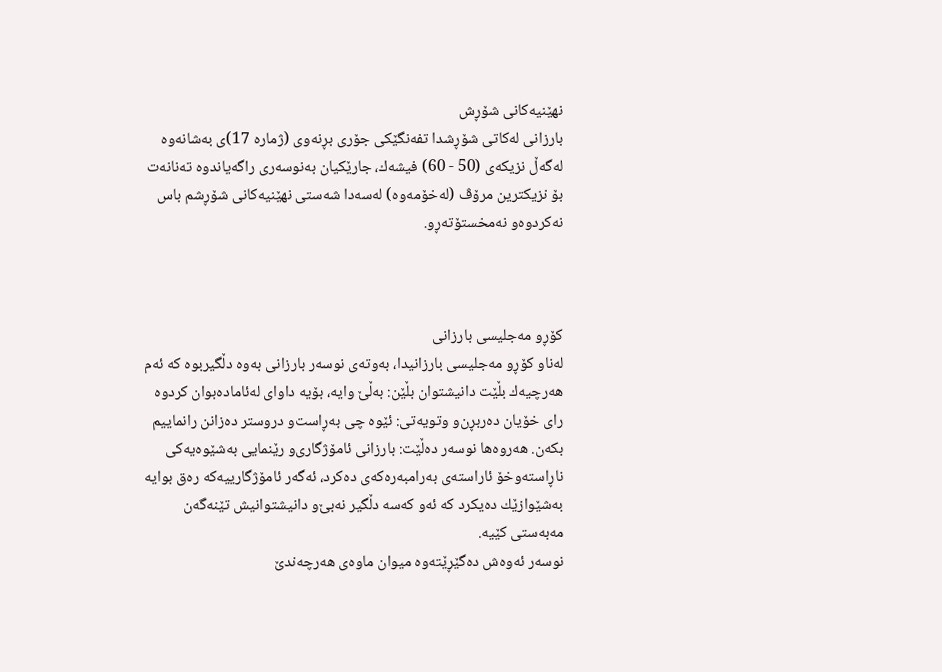نهێنیه‌كانی‌ شۆڕش
بارزانی‌ له‌كاتی‌ شۆڕشدا تفه‌نگێكی‌ جۆری‌ بڕنه‌وی‌ (ژماره‌ 17)ی‌ به‌شانه‌وه‌ له‌گه‌ڵ نزیكه‌ی‌ (50 - 60) فیشه‌ك، جارێكیان به‌نوسه‌ری‌ راگه‌یاندوه‌ ته‌نانه‌ت بۆ نزیكترین مرۆڤ (له‌خۆمه‌وه‌) له‌سه‌دا شه‌ستی‌ نهێنیه‌كانی‌ شۆڕشم باس نه‌كردوه‌و نه‌مخستۆته‌ڕو.



كۆڕو مه‌جلیسی‌ بارزانی‌
له‌ناو كۆڕو مه‌جلیسی‌ بارزانیدا، به‌وته‌ی‌ نوسه‌ر بارزانی‌ به‌وه‌ دڵگیربوه‌ كه‌ ئه‌م هه‌رچیه‌ك بڵێت دانیشتوان بڵێن: به‌ڵێ‌ وایه‌، بۆیه‌ داوای‌ له‌ئاماده‌بوان كردوه‌ رای‌ خۆیان ده‌ربڕن‌و وتویه‌تی‌: ئێوه‌ چی‌ به‌ڕاست‌و دروستر ده‌زانن رانماییم بكه‌ن. هه‌روه‌ها نوسه‌ر ده‌ڵێت: بارزانی‌ ئامۆژگاری‌‌و رێنمایی‌ به‌شێوه‌یه‌كی‌ ناڕاسته‌وخۆ ئاراسته‌ی‌ به‌رامبه‌ره‌كه‌ی‌ ده‌كرد، ئه‌گه‌ر ئامۆژگارییه‌كه‌ ره‌ق بوایه‌ به‌شێوازێك ده‌یكرد كه‌ ئه‌و كه‌سه‌ دڵگیر نه‌بێ‌‌و دانیشتوانیش تێنه‌گه‌ن مه‌به‌ستی‌ كێیه‌.
نوسه‌ر ئه‌وه‌ش ده‌گێڕێته‌وه‌ میوان ماوه‌ی‌ هه‌رچه‌ندێ‌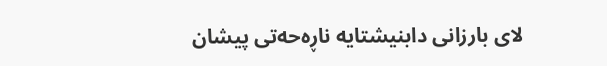لای‌ بارزانی‌ دابنیشتایه‌ ناڕه‌حه‌تی‌ پیشان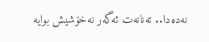نه‌ده‌دا.. ته‌نانه‌ت ئه‌گه‌ر نه‌خۆشیش بوایه‌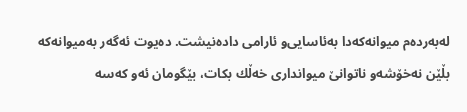له‌به‌رده‌م میوانه‌كه‌دا به‌ئاسایی‌‌و ئارامی‌ داده‌نیشت. ده‌یوت ئه‌گه‌ر به‌میوانه‌كه‌ بڵێن نه‌خۆشه‌و ناتوانێ‌ میوانداری‌ خه‌ڵك بكات، بێگومان ئه‌و كه‌سه‌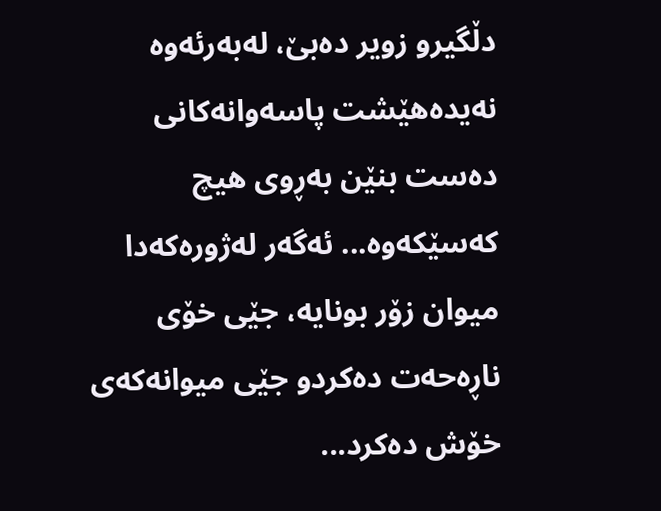دڵگیرو زویر ده‌بێ‌، له‌به‌رئه‌وه‌ نه‌یده‌هێشت پاسه‌وانه‌كانی‌ ده‌ست بنێن به‌ڕوی‌ هیچ كه‌سێكه‌وه‌... ئه‌گه‌ر له‌ژوره‌كه‌دا میوان زۆر بونایه‌، جێی‌ خۆی‌ ناڕه‌حه‌ت ده‌كردو جێی‌ میوانه‌كه‌ی‌ خۆش ده‌كرد...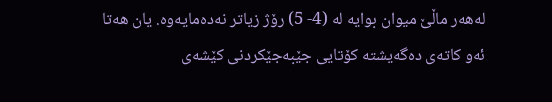له‌هه‌ر ماڵێ میوان بوایه‌ له‌ (4- 5) رۆژ زیاتر نه‌ده‌مایه‌وه‌. یان هه‌تا ئه‌و كاته‌ی‌ ده‌گه‌یشته‌ كۆتایی‌ جێبه‌جێكردنی‌ كێشه‌ی‌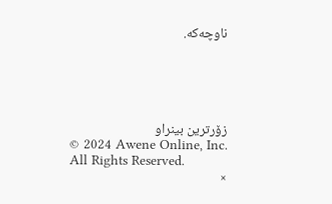ناوچه‌كه‌.





زۆرترین بینراو
© 2024 Awene Online, Inc. All Rights Reserved.
×